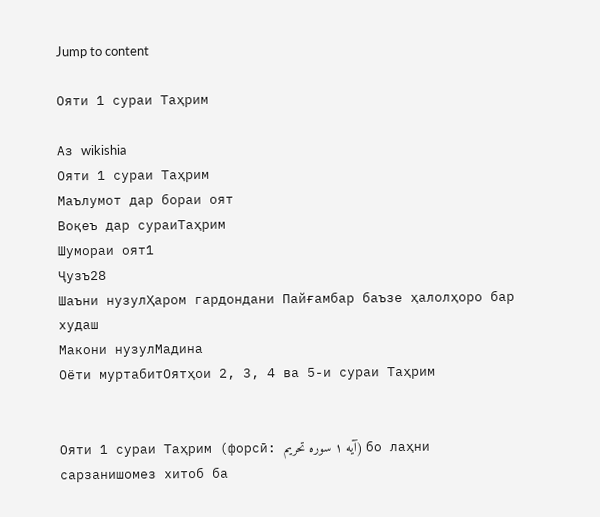Jump to content

Ояти 1 сураи Таҳрим

Аз wikishia
Ояти 1 сураи Таҳрим
Маълумот дар бораи оят
Воқеъ дар сураиТаҳрим
Шумораи оят1
Ҷузъ28
Шаъни нузулҲаром гардондани Пайғамбар баъзе ҳалолҳоро бар худаш
Макони нузулМадина
Оёти муртабитОятҳои 2, 3, 4 ва 5-и сураи Таҳрим


Ояти 1 сураи Таҳрим (форсӣ: آیه ۱ سوره تحریم) бо лаҳни сарзанишомез хитоб ба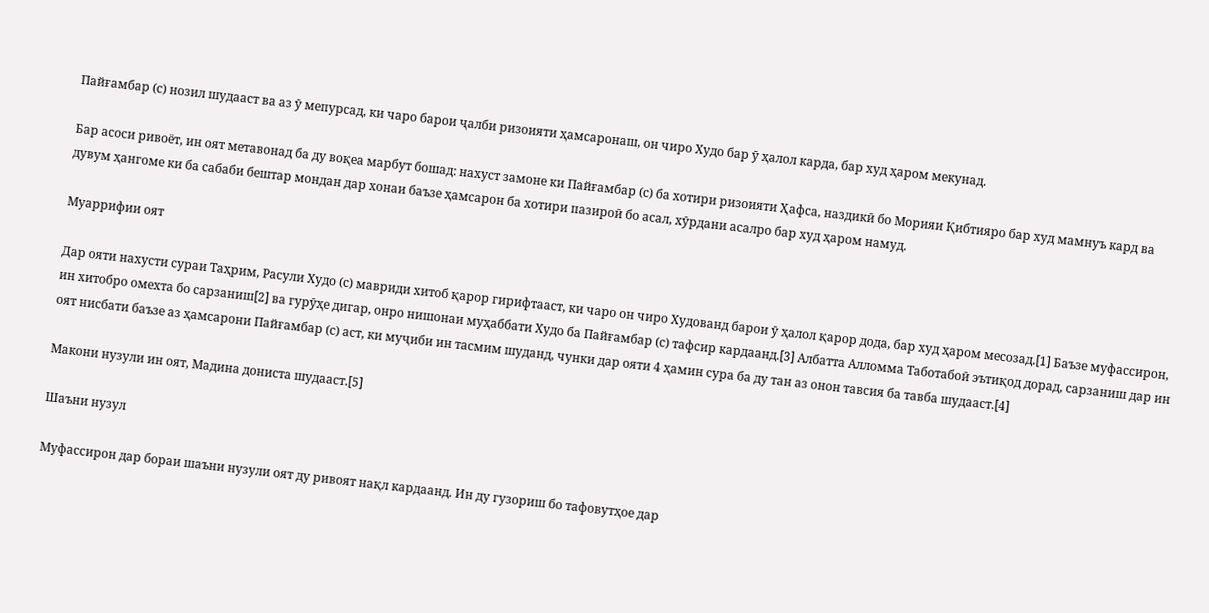Пайғамбар (с) нозил шудааст ва аз ӯ мепурсад, ки чаро барои ҷалби ризоияти ҳамсаронаш, он чиро Худо бар ӯ ҳалол карда, бар худ ҳаром мекунад.

Бар асоси ривоёт, ин оят метавонад ба ду воқеа марбут бошад: нахуст замоне ки Пайғамбар (с) ба хотири ризоияти Ҳафса, наздикӣ бо Морияи Қибтияро бар худ мамнуъ кард ва дувум ҳангоме ки ба сабаби бештар мондан дар хонаи баъзе ҳамсарон ба хотири пазироӣ бо асал, хӯрдани асалро бар худ ҳаром намуд.

Муаррифии оят

Дар ояти нахусти сураи Таҳрим, Расули Худо (с) мавриди хитоб қарор гирифтааст, ки чаро он чиро Худованд барои ӯ ҳалол қарор дода, бар худ ҳаром месозад.[1] Баъзе муфассирон, ин хитобро омехта бо сарзаниш[2] ва гурӯҳе дигар, онро нишонаи муҳаббати Худо ба Пайғамбар (с) тафсир кардаанд.[3] Албатта Алломма Таботабоӣ эътиқод дорад, сарзаниш дар ин оят нисбати баъзе аз ҳамсарони Пайғамбар (с) аст, ки муҷиби ин тасмим шуданд, чунки дар ояти 4 ҳамин сура ба ду тан аз онон тавсия ба тавба шудааст.[4]

Макони нузули ин оят, Мадина дониста шудааст.[5]

Шаъни нузул

Муфассирон дар бораи шаъни нузули оят ду ривоят нақл кардаанд. Ин ду гузориш бо тафовутҳое дар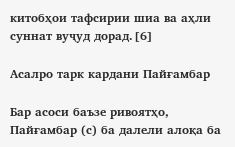китобҳои тафсирии шиа ва аҳли суннат вуҷуд дорад.[6]

Асалро тарк кардани Пайғамбар

Бар асоси баъзе ривоятҳо, Пайғамбар (с) ба далели алоқа ба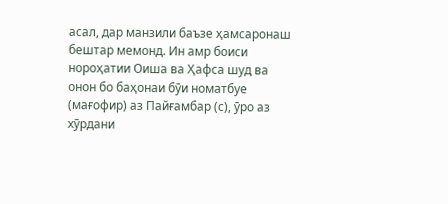асал, дар манзили баъзе ҳамсаронаш бештар мемонд. Ин амр боиси нороҳатии Оиша ва Ҳафса шуд ва онон бо баҳонаи бӯи номатбуе (мағофир) аз Пайғамбар (с), ӯро аз хӯрдани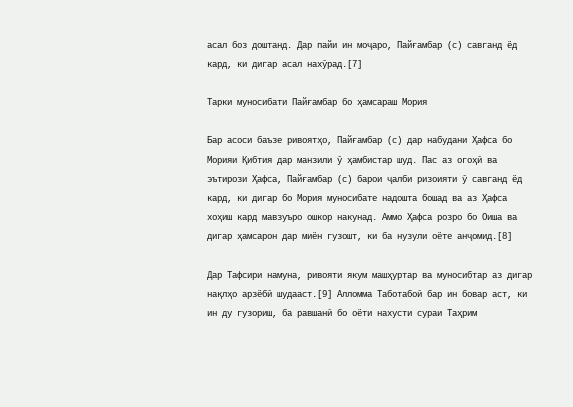асал боз доштанд. Дар пайи ин моҷаро, Пайғамбар (с) савганд ёд кард, ки дигар асал нахӯрад.[7]

Тарки муносибати Пайғамбар бо ҳамсараш Мория

Бар асоси баъзе ривоятҳо, Пайғамбар (с) дар набудани Ҳафса бо Морияи Қибтия дар манзили ӯ ҳамбистар шуд. Пас аз огоҳӣ ва эътирози Ҳафса, Пайғамбар (с) барои ҷалби ризоияти ӯ савганд ёд кард, ки дигар бо Мория муносибате надошта бошад ва аз Ҳафса хоҳиш кард мавзуъро ошкор накунад. Аммо Ҳафса розро бо Оиша ва дигар ҳамсарон дар миён гузошт, ки ба нузули оёте анҷомид.[8]

Дар Тафсири намуна, ривояти якум машҳуртар ва муносибтар аз дигар нақлҳо арзёбӣ шудааст.[9] Алломма Таботабоӣ бар ин бовар аст, ки ин ду гузориш, ба равшанӣ бо оёти нахусти сураи Таҳрим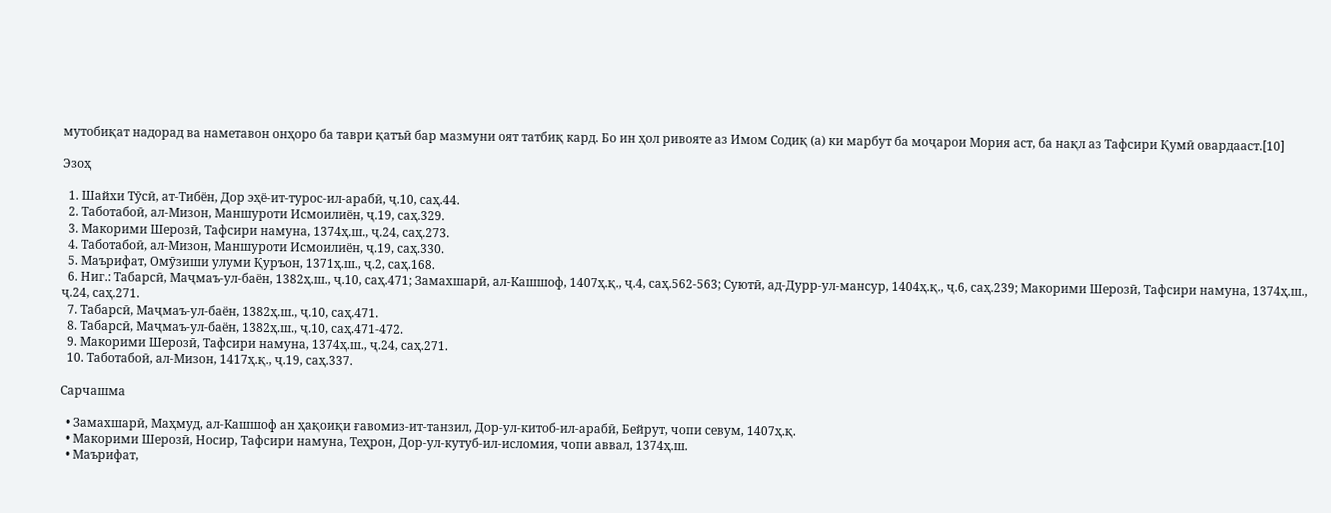мутобиқат надорад ва наметавон онҳоро ба таври қатъӣ бар мазмуни оят татбиқ кард. Бо ин ҳол ривояте аз Имом Содиқ (а) ки марбут ба моҷарои Мория аст, ба нақл аз Тафсири Қумӣ овардааст.[10]

Эзоҳ

  1. Шайхи Тӯсӣ, ат-Тибён, Дор эҳё-ит-турос-ил-арабӣ, ҷ.10, саҳ.44.
  2. Таботабоӣ, ал-Мизон, Маншуроти Исмоилиён, ҷ.19, саҳ.329.
  3. Макорими Шерозӣ, Тафсири намуна, 1374ҳ.ш., ҷ.24, саҳ.273.
  4. Таботабоӣ, ал-Мизон, Маншуроти Исмоилиён, ҷ.19, саҳ.330.
  5. Маърифат, Омӯзиши улуми Қуръон, 1371ҳ.ш., ҷ.2, саҳ.168.
  6. Ниг.: Табарсӣ, Маҷмаъ-ул-баён, 1382ҳ.ш., ҷ.10, саҳ.471; Замахшарӣ, ал-Кашшоф, 1407ҳ.қ., ҷ.4, саҳ.562-563; Суютӣ, ад-Дурр-ул-мансур, 1404ҳ.қ., ҷ.6, саҳ.239; Макорими Шерозӣ, Тафсири намуна, 1374ҳ.ш., ҷ.24, саҳ.271.
  7. Табарсӣ, Маҷмаъ-ул-баён, 1382ҳ.ш., ҷ.10, саҳ.471.
  8. Табарсӣ, Маҷмаъ-ул-баён, 1382ҳ.ш., ҷ.10, саҳ.471-472.
  9. Макорими Шерозӣ, Тафсири намуна, 1374ҳ.ш., ҷ.24, саҳ.271.
  10. Таботабоӣ, ал-Мизон, 1417ҳ.қ., ҷ.19, саҳ.337.

Сарчашма

  • Замахшарӣ, Маҳмуд, ал-Кашшоф ан ҳақоиқи ғавомиз-ит-танзил, Дор-ул-китоб-ил-арабӣ, Бейрут, чопи севум, 1407ҳ.қ.
  • Макорими Шерозӣ, Носир, Тафсири намуна, Теҳрон, Дор-ул-кутуб-ил-исломия, чопи аввал, 1374ҳ.ш.
  • Маърифат,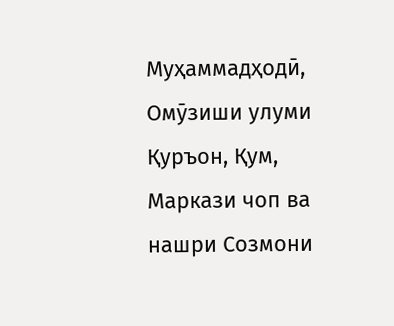Муҳаммадҳодӣ, Омӯзиши улуми Қуръон, Қум, Маркази чоп ва нашри Созмони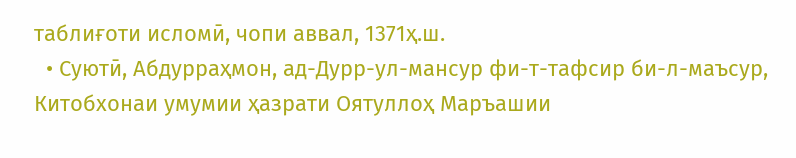таблиғоти исломӣ, чопи аввал, 1371ҳ.ш.
  • Суютӣ, Абдурраҳмон, ад-Дурр-ул-мансур фи-т-тафсир би-л-маъсур, Китобхонаи умумии ҳазрати Оятуллоҳ Маръашии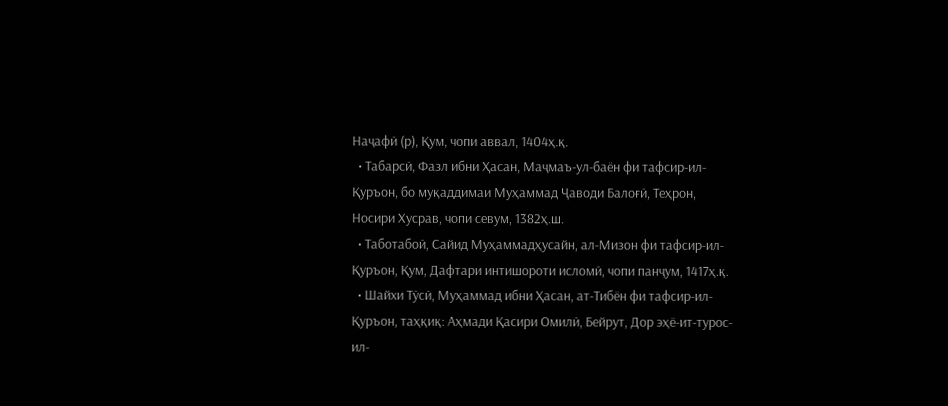Наҷафӣ (р), Қум, чопи аввал, 1404ҳ.қ.
  • Табарсӣ, Фазл ибни Ҳасан, Маҷмаъ-ул-баён фи тафсир-ил-Қуръон, бо муқаддимаи Муҳаммад Ҷаводи Балоғӣ, Теҳрон, Носири Хусрав, чопи севум, 1382ҳ.ш.
  • Таботабоӣ, Сайид Муҳаммадҳусайн, ал-Мизон фи тафсир-ил-Қуръон, Қум, Дафтари интишороти исломӣ, чопи панҷум, 1417ҳ.қ.
  • Шайхи Тӯсӣ, Муҳаммад ибни Ҳасан, ат-Тибён фи тафсир-ил-Қуръон, таҳқиқ: Аҳмади Қасири Омилӣ, Бейрут, Дор эҳё-ит-турос-ил-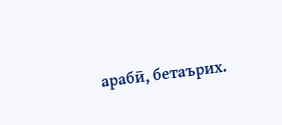арабӣ, бетаърих.